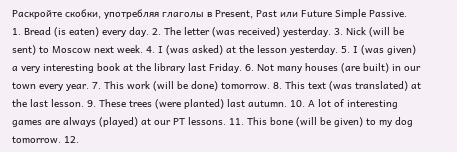Раскройте скобки, употребляя глаголы в Present, Past или Future Simple Passive.
1. Bread (is eaten) every day. 2. The letter (was received) yesterday. 3. Nick (will be sent) to Moscow next week. 4. I (was asked) at the lesson yesterday. 5. I (was given) a very interesting book at the library last Friday. 6. Not many houses (are built) in our town every year. 7. This work (will be done) tomorrow. 8. This text (was translated) at the last lesson. 9. These trees (were planted) last autumn. 10. A lot of interesting games are always (played) at our PT lessons. 11. This bone (will be given) to my dog tomorrow. 12.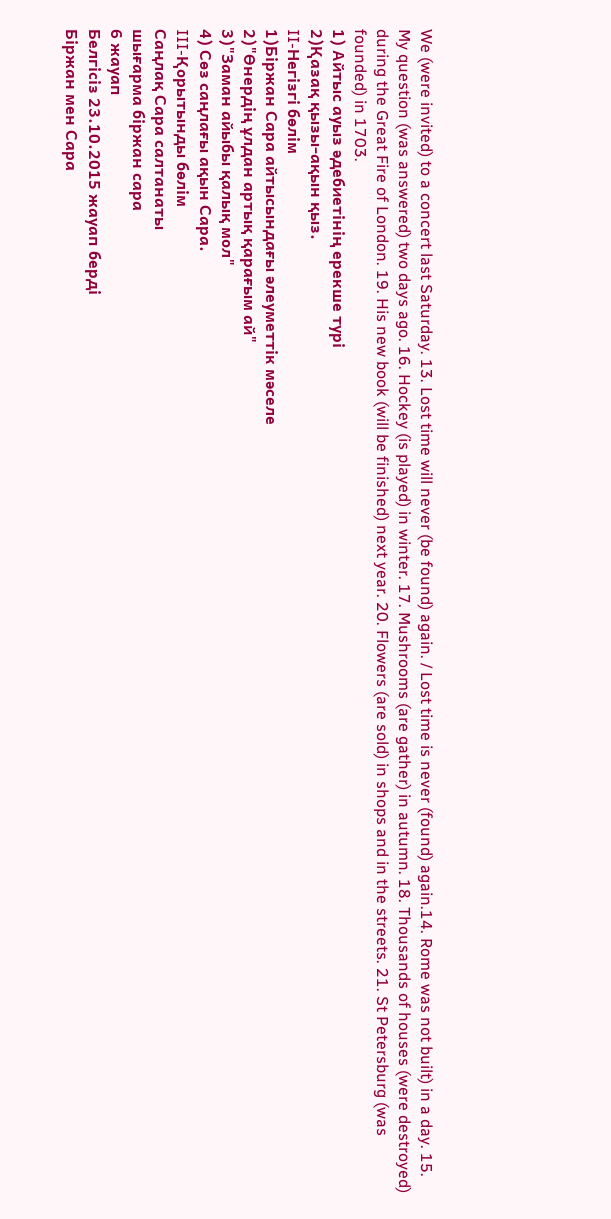We (were invited) to a concert last Saturday. 13. Lost time will never (be found) again. / Lost time is never (found) again.14. Rome was not built) in a day. 15. My question (was answered) two days ago. 16. Hockey (is played) in winter. 17. Mushrooms (are gather) in autumn. 18. Thousands of houses (were destroyed) during the Great Fire of London. 19. His new book (will be finished) next year. 20. Flowers (are sold) in shops and in the streets. 21. St Petersburg (was founded) in 1703.
1) Айтыс ауыз әдебиетінің ерекше турі
2)Қазақ қызы-ақын қыз.
II-Негізгі бөлім
1)Біржан Сара айтысындағы әлеуметтік мәселе
2)"Өнердің ұлдан артық қарағым ай"
3)"Заман айыбы қалық мол"
4) Сөз саңлағы ақын Сара.
III-Қорытынды бөлім
Саңлақ Сара салтанаты
шығарма біржан сара
6 жауап
Белгісіз 23.10.2015 жауап берді
Біржан мен Сара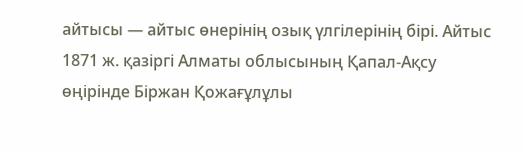айтысы — айтыс өнерінің озық үлгілерінің бірі. Айтыс 1871 ж. қазіргі Алматы облысының Қапал-Ақсу өңірінде Біржан Қожағұлұлы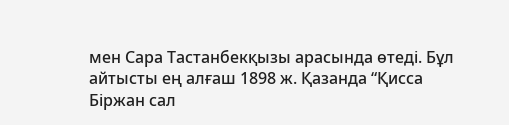мен Сара Тастанбекқызы арасында өтеді. Бұл айтысты ең алғаш 1898 ж. Қазанда “Қисса Біржан сал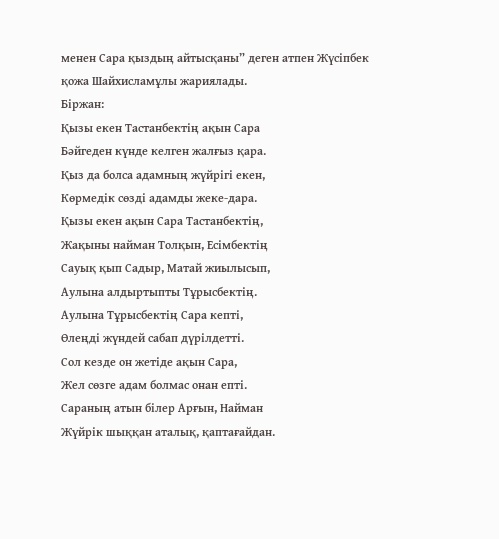менен Сара қыздың айтысқаны” деген атпен Жүсіпбек қожа Шайхисламұлы жариялады.
Біржан:
Қызы екен Тастанбектің ақын Сара
Бәйгеден күнде келген жалғыз қара.
Қыз да болса адамның жүйрігі екен,
Көрмедік сөзді адамды жеке-дара.
Қызы екен ақын Сара Тастанбектің,
Жақыны найман Толқын, Есімбектің
Сауық қып Садыр, Матай жиылысып,
Аулына алдыртыпты Тұрысбектің.
Аулына Тұрысбектің Сара кепті,
Өлеңді жүндей сабап дүрілдетті.
Сол кезде он жетіде ақын Сара,
Жел сөзге адам болмас онан епті.
Сараның атын білер Арғын, Найман
Жүйрік шыққан аталық, қаптағайдан.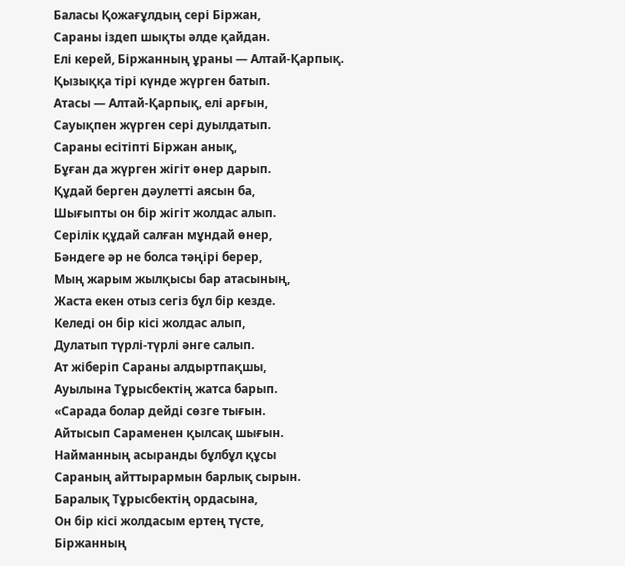Баласы Қожағұлдың сері Біржан,
Сараны іздеп шықты әлде қайдан.
Елі керей, Біржанның ұраны — Алтай-Қарпық.
Қызыққа тірі күнде жүрген батып.
Атасы — Алтай-Қарпық, елі арғын,
Сауықпен жүрген сері дуылдатып.
Сараны есітіпті Біржан анық,
Бұған да жүрген жігіт өнер дарып.
Құдай берген дәулетті аясын ба,
Шығыпты он бір жігіт жолдас алып.
Серілік құдай салған мұндай өнер,
Бәндеге әр не болса тәңірі берер,
Мың жарым жылқысы бар атасының,
Жаста екен отыз сегіз бұл бір кезде.
Келеді он бір кісі жолдас алып,
Дулатып түрлі-түрлі әнге салып.
Ат жіберіп Сараны алдыртпақшы,
Ауылына Тұрысбектің жатса барып.
«Сарада болар дейді сөзге тығын.
Айтысып Сараменен қылсақ шығын.
Найманның асыранды бұлбұл құсы
Сараның айттырармын барлық сырын.
Баралық Тұрысбектің ордасына,
Он бір кісі жолдасым ертең түсте,
Біржанның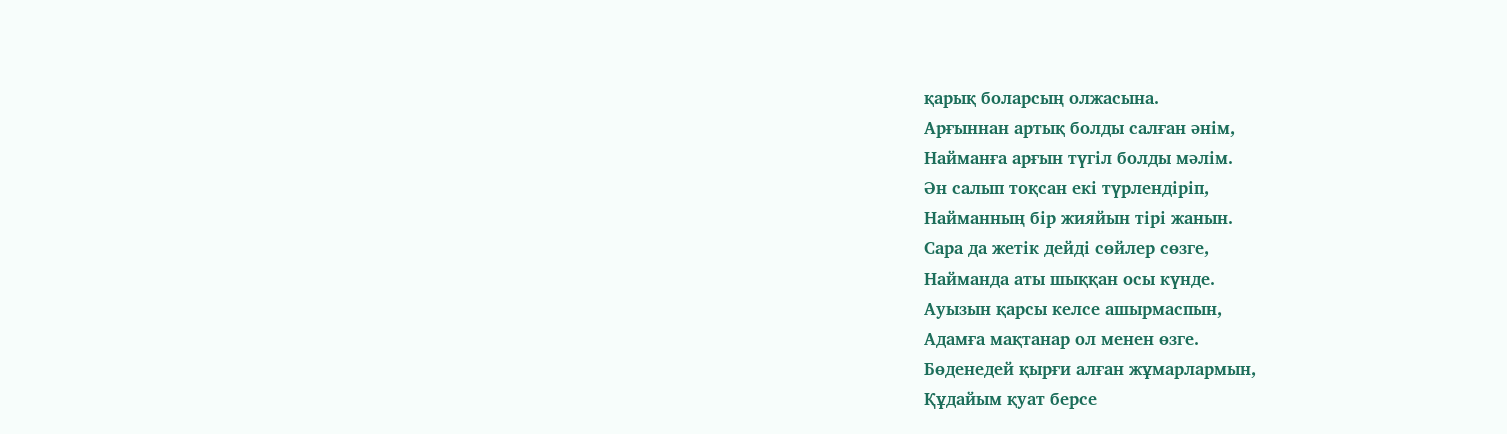қарық боларсың олжасына.
Арғыннан артық болды салған әнім,
Найманға арғын түгіл болды мәлім.
Ән салып тоқсан екі түрлендіріп,
Найманның бір жияйын тірі жанын.
Сара да жетік дейді сөйлер сөзге,
Найманда аты шыққан осы күнде.
Ауызын қарсы келсе ашырмаспын,
Адамға мақтанар ол менен өзге.
Бөденедей қырғи алған жұмарлармын,
Құдайым қуат берсе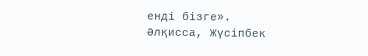енді бізге».
Әлқисса, Жүсіпбек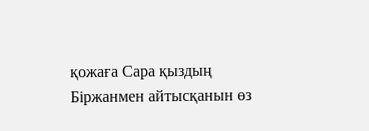қожаға Сара қыздың Біржанмен айтысқанын өз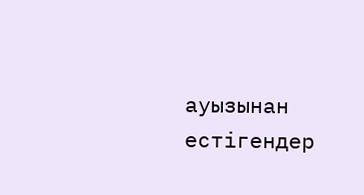ауызынан естігендер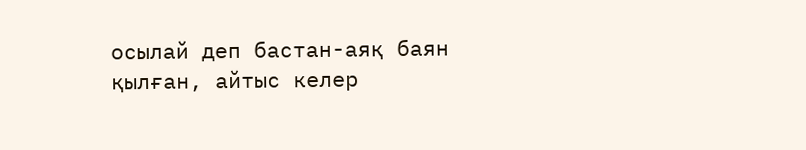осылай деп бастан-аяқ баян қылған, айтыс келер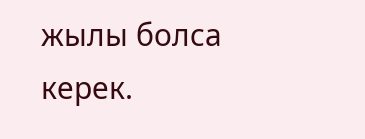жылы болса керек.